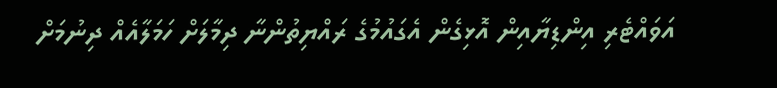އަވައްޓެރި އިންޑިޔާއިން އޮޅިގެން އެގައުމުގެ ރައްޔިތުންނާ ދިމާލަށް ހަމަލާއެއް ދިނުމަށް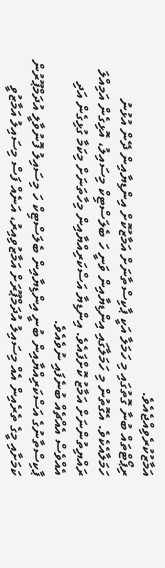އަމާޒުކުރެވިއްޖެއެވެ.
ރިޕޯޓްތައް ބުނާ ގޮތުގައި މި ހަމަލާ އަކީ ޕާކިސްތާނަށް އަމާޒުކޮށް އިންޑިޔާއިން ދޭން އުޅުނު ހަމަލާއެކެވެ. އެގޮތުން މި ހަމަލާގައި އިންޑިޔާއިން ވަނީ ހަ ބެލަސްޓިކް މިސައިލު، އޮޅިގެން އަމިއްލަ ރައްޔިތުންނަށް އަމާޒު ކޮށްފައެވެ. އިންޑިޔާ އަސްކަރިއްޔާއިން މިހާތަނަށް މިކަމާ ގުޅިގެން އަދި އެއްވެސް އެއްޗެއް ބުނެފައި ނުވެއެވެ.
ޕާކިސްތާނުގެ އަސްކަރިއްޔާއިން ބުނީ އިންޑިޔާއިން ބެލަސްޓިކް ހަ މިސައިލު ފޮނުވާލީ އުދަމްޕޫރުން ކަމަށާއި މީގެ ތެރެއިން އެއް މިސައިލު އުދަމްޕޫރަށް އަމާޒުވިއިރު، އަނެއް ފަސް މިސައިލު އަމާޒުވީ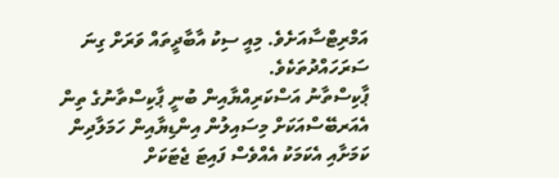އަމްރިޓްސާއަށެވެ. މިއީ ސިކު އާބާދީތައް ވަރަށް ގިނަ ސަރަހައްދުތަކެވެ.
ޕާކިސްތާނު އަސްކަރިއްޔާއިން ބުނީ ޕާކިސްތާނުގެ ތިން އެއަރބޭސްއަކަށް މިސައިލުން އިންޑިޔާއިން ހަމަލާދިން ކަމަށާއި އެކަމަކު އެއްވެސް ފައިޓަ ޖެޓަކަށް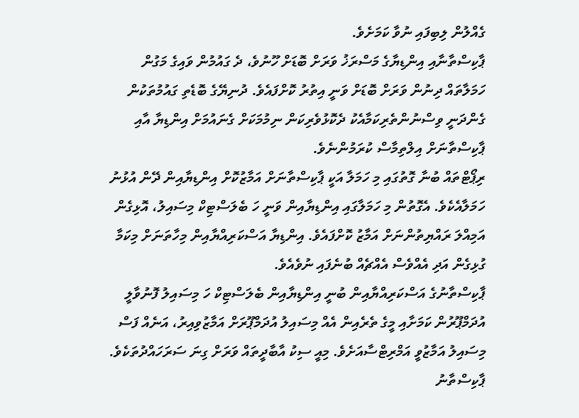ގެއްލުން ލިބިފައި ނުވާ ކަމަށެވެ.
ޕާކިސްތާނާއި އިންޑިޔާގެ މަސްރަޚު ވަރަށް ބޮޑަށް ހޫނުވެ، ދެ ގައުމުން ވައިގެ މަގުން ހަމަލާތައް ދިނުން ވަރަށް ބޮޑަށް ވަނީ އިތުރު ކޮށްފައެވެ. ދުނިޔޭގެ ބޮޑެތި ގައުމުތަކުން ގެންދަނީ ވިސްނުންތެރިކަމާއެކު ދެކޮޅުވެރިކަން ނިމުމަކަށް ގެނައުމަށް އިންޑިޔާ އާއި ޕާކިސްތާނަށް އިލްތިމާސް ކުރަމުންނެވެ.
ރިޕޯޓްތައް ބުނާ ގޮތުގައި މި ހަމަލާ އަކީ ޕާކިސްތާނަށް އަމާޒުކޮށް އިންޑިޔާއިން ދޭން އުޅުނު ހަމަލާއެކެވެ. އެގޮތުން މި ހަމަލާގައި އިންޑިޔާއިން ވަނީ ހަ ބެލަސްޓިކް މިސައިލު، އޮޅިގެން އަމިއްލަ ރައްޔިތުންނަށް އަމާޒު ކޮށްފައެވެ. އިންޑިޔާ އަސްކަރިއްޔާއިން މިހާތަނަށް މިކަމާ ގުޅިގެން އަދި އެއްވެސް އެއްޗެއް ބުނެފައި ނުވެއެވެ.
ޕާކިސްތާނުގެ އަސްކަރިއްޔާއިން ބުނީ އިންޑިޔާއިން ބެލަސްޓިކް ހަ މިސައިލު ފޮނުވާލީ އުދަމްޕޫރުން ކަމަށާއި މީގެ ތެރެއިން އެއް މިސައިލު އުދަމްޕޫރަށް އަމާޒުވިއިރު، އަނެއް ފަސް މިސައިލު އަމާޒުވީ އަމްރިޓްސާއަށެވެ. މިއީ ސިކު އާބާދީތައް ވަރަށް ގިނަ ސަރަހައްދުތަކެވެ.
ޕާކިސްތާނު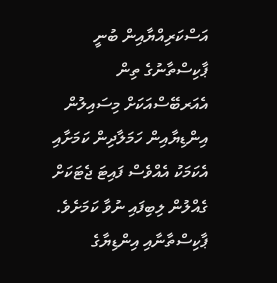އަސްކަރިއްޔާއިން ބުނީ ޕާކިސްތާނުގެ ތިން އެއަރބޭސްއަކަށް މިސައިލުން އިންޑިޔާއިން ހަމަލާދިން ކަމަށާއި އެކަމަކު އެއްވެސް ފައިޓަ ޖެޓަކަށް ގެއްލުން ލިބިފައި ނުވާ ކަމަށެވެ.
ޕާކިސްތާނާއި އިންޑިޔާގެ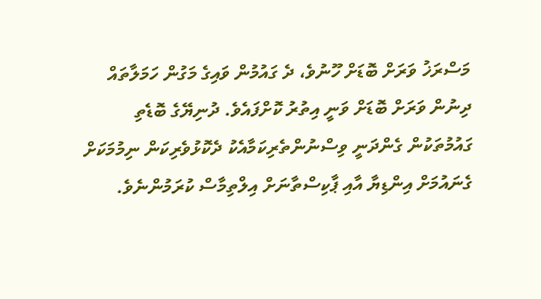މަސްރަޚު ވަރަށް ބޮޑަށް ހޫނުވެ، ދެ ގައުމުން ވައިގެ މަގުން ހަމަލާތައް ދިނުން ވަރަށް ބޮޑަށް ވަނީ އިތުރު ކޮށްފައެވެ. ދުނިޔޭގެ ބޮޑެތި ގައުމުތަކުން ގެންދަނީ ވިސްނުންތެރިކަމާއެކު ދެކޮޅުވެރިކަން ނިމުމަކަށް ގެނައުމަށް އިންޑިޔާ އާއި ޕާކިސްތާނަށް އިލްތިމާސް ކުރަމުންނެވެ.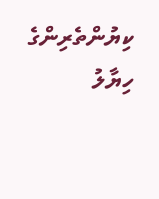ކިޔުންތެރިންގެ ހިޔާލު